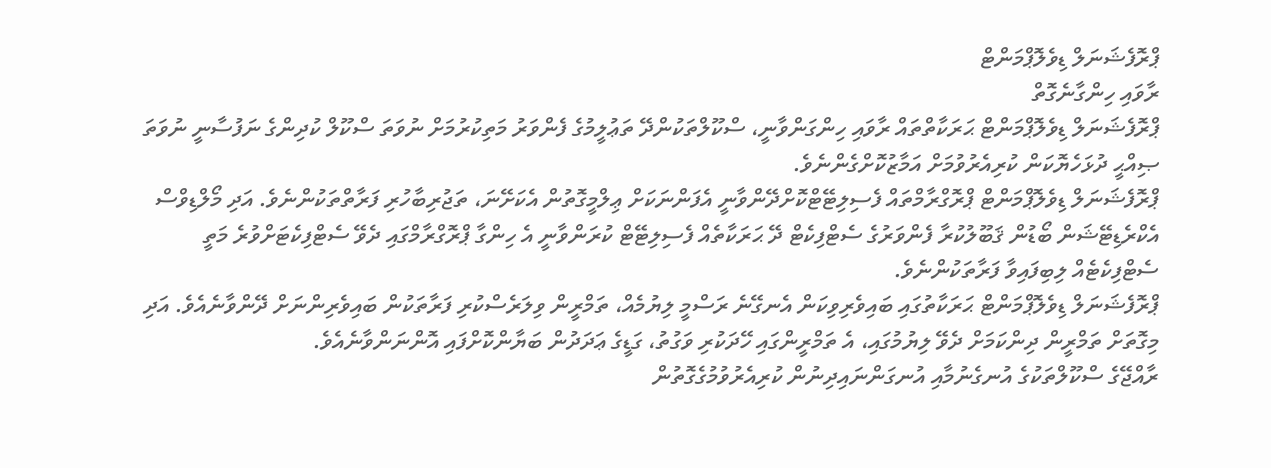ޕްރޮފެޝަނަލް ޑިވެލޮޕްމަންޓް
ރާވައި ހިންގާނެގޮތް
ޕްރޮފެޝަނަލް ޑިވެލޮޕްމަންޓް ޙަރަކާތްތައް ރާވައި ހިންގަންވާނީ، ސްކޫލްތަކުންދޭ ތަޢުލީމުގެ ފެންވަރު މަތިކުރުމަށް ނުވަތަ ސްކޫލް ކުދިންގެ ނަފުސާނީ ނުވަތަ ޞިއްޙީ ދުޅަހެޔޮކަން ކުރިއެރުވުމަށް އަމާޒުކޮށްގެންނެވެ.
ޕްރޮފެޝަނަލް ޑިވެލޮޕްމަންޓް ޕްރޮގްރާމްތައް ފެސިލިޓޭޓްކޮށްދޭންވާނީ އެފަންނަކަށް ޢިލްމީގޮތުން އެކަށޭނަ، ތަޖުރިބާހުރި ފަރާތްތަކުންނެވެ. އަދި މޯލްޑިވްސް އެކްރެޑިޓޭޝަން ބޯޑުން ޤަބޫލުކުރާ ފެންވަރުގެ ސެޓްފިކެޓް ދޭ ޙަރަކާތެއް ފެސިލިޓޭޓް ކުރަންވާނީ އެ ހިންގާ ޕްރޮގްރާމްގައި ދެވޭ ސެޓްފިކެޓަށްވުރެ މަތީ ސެޓްފިކެޓެއް ލިބިފައިވާ ފަރާތަކުންނެވެ.
ޕްރޮފެޝަނަލް ޑިވެލޮޕްމަންޓް ޙަރަކާތުގައި ބައިވެރިވިކަން އެނގޭނެ ރަސްމީ ލިޔުމެއް، ތަމްރީން ވިލަރެސްކުރި ފަރާތަކުން ބައިވެރިންނަށް ދޭންވާނެއެވެ. އަދި މިގޮތަށް ތަމްރީން ދިންކަމަށް ދެވޭ ލިޔުމުގައި، އެ ތަމްރީންގައި ހޭދަކުރި ވަގުތު، ގަޑީގެ ޢަދަދުން ބަޔާންކޮށްފައި އޮންނަންވާނެއެވެ.
ރާއްޖޭގެ ސްކޫލްތަކުގެ އުނގެނުމާއި އުނގަންނައިދިނުން ކުރިއެރުވުމުގެގޮތުން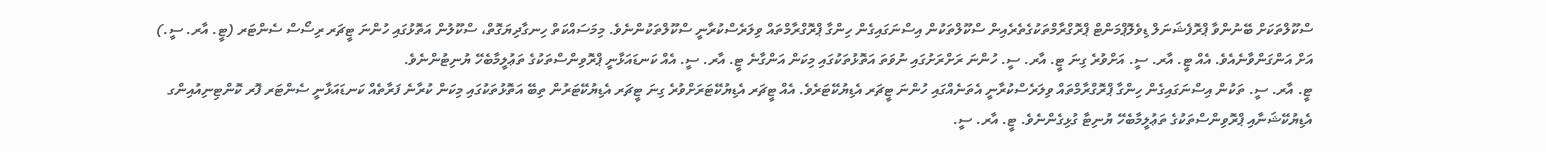ސްކޫލްތަކަށް ބޭނުންވާ ޕްރޮފެޝަނަލް ޑިވެލޮޕްމަންޓް ޕްރޮގްރާމްތަކުގެތެރެއިން ސްކޫލްތަކުން އިސްނަގައިގެން ހިންގާ ޕްރޮގްރާމްތައް ވިލަރެސްކުރާނީ ސްކޫލްތަކުންނެވެ. މިމަސައްކަތް ހިނގާދިޔަގޮތް، ސްކޫލުން އަތޮޅުގައި ހުންނަ ޓީޗަރ ރިސޯސް ސެންޓަރ (ޓީ. އާރ. ސީ.) އަށް އަންގަންވާނެއެވެ. އެއް ޓީ. އާރ. ސީ. އަށްވުރެ ގިނަ ޓީ. އާރ. ސީ. ހުންނަ ރަށްރަށުގައި ނުވަތަ އަތޮޅުތަކުގައި މިކަން އަންގާނެ ޓީ. އާރ. ސީ. އެއް ކަނޑައަޅާނީ ޕްރޮވިންސްތަކުގެ ތަޢުލީމާބެހޭ ޔުނިޓުންނެވެ.
ޓީ. އާރ. ސީ. ތަކުން އިސްނަގައިގެން ހިންގާ ޕްރޮގްރާމްތައް ވިލަރެސްކުރާނީ އެތަނެއްގައި ހުންނަ ޓީޗަރ އެޑިޔުކޭޓަރެވެ. އެއް ޓީޗަރ އެޑިޔުކޭޓަރަށްވުރެ ގިނަ ޓީޗަރ އެޑިޔުކޭޓަރުން ތިބޭ އަތޮޅުތަކުގައި މިކަން ކުރާނެ ފަރާތެއް ކަނޑައަޅާނީ ސެންޓަރ ފޮރ ކޮންޓިނިއުއިންގ އެޑިޔުކޭޝަނާއި ޕްރޮވިންސްތަކުގެ ތަޢުލީމާބެހޭ ޔުނިޓާ ގުޅިގެންނެވެ. ޓީ. އާރ. ސީ.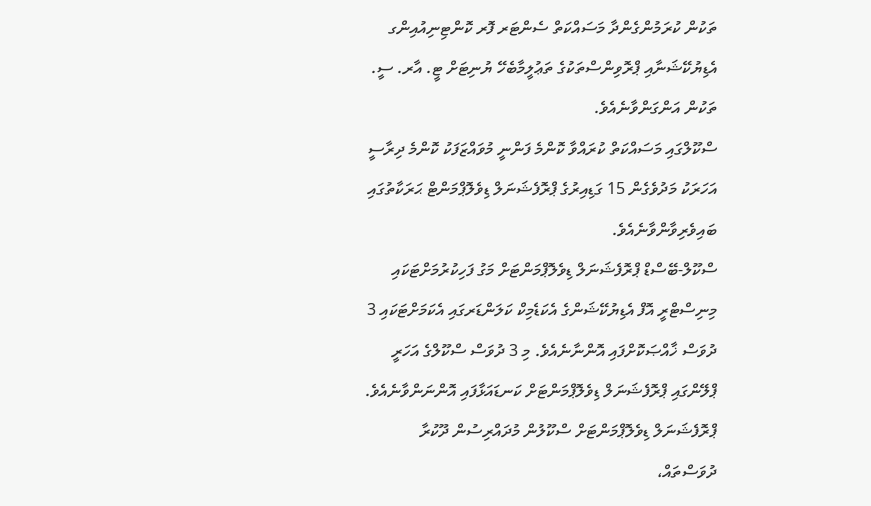ތަކުން ކުރަމުންގެންދާ މަސައްކަތް ސެންޓަރ ފޮރ ކޮންޓިނިއުއިންގ އެޑިޔުކޭޝަނާއި ޕްރޮވިންސްތަކުގެ ތަޢުލީމާބެހޭ ޔުނިޓަށް ޓީ. އާރ. ސީ. ތަކުން އަންގަންވާނެއެވެ.
ސްކޫލްގައި މަސައްކަތް ކުރައްވާ ކޮންމެ ފަންނީ މުވައްޒަފަކު ކޮންމެ ދިރާސީ އަހަރަކު މަދުވެގެން 15 ގަޑިއިރުގެ ޕްރޮފެޝަނަލް ޑިވެލޮޕްމަންޓް ޙަރަކާތުގައި ބައިވެރިވާންވާނެއެވެ.
ސްކޫލް-ބޭސްޑް ޕްރޮފެޝަނަލް ޑިވެލޮޕްމަންޓަށް މަގު ފަހިކުރުމަށްޓަކައި މިނިސްޓްރީ އޮފް އެޑިޔުކޭޝަންގެ އެކަޑެމިކް ކަލަންޑަރގައި އެކަމަށްޓަކައި 3 ދުވަސް ޚާއްޞަކޮށްފައި އޮންނާނެއެވެ. މި 3 ދުވަސް ސްކޫލްގެ އަހަރީ ޕްލޭންގައި ޕްރޮފެޝަނަލް ޑިވެލޮޕްމަންޓަށް ކަނޑައަޅާފައި އޮންނަންވާނެއެވެ.
ޕްރޮފެޝަނަލް ޑިވެލޮޕްމަންޓަށް ސްކޫލުން މުދައްރިސުން ދޫކުރާ ދުވަސްތައް،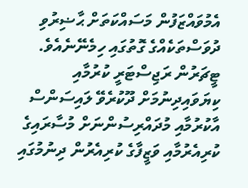އެމުވައްޒަފުން މަސައްކަތަށް ޙާޟިރުވި ދުވަސްތަކެއްގެ ގޮތުގައި ހިމެނޭނެއެވެ.
ޓީޗަރުން ރަޖިސްޓަރީ ކުރުމާއި ކިޔަވައިދިނުމަށް ދޫކުރެވޭ ލައިސަންސް އާކުރުމާއި މުދައްރިސުންނަށް މުސާރައިގެ ކުރިއެރުމާއި ވަޒީފާގެ ކުރިއެރުން ދިނުމުގައި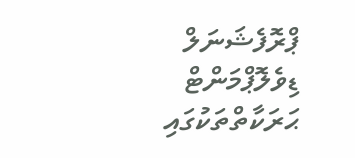ޕްރޮފެޝަނަލް ޑިވެލޮޕްމަންޓް ޙަރަކާތްތަކުގައި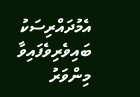އެމުދައްރިސަކު ބައިވެރިވެފައިވާ މިންވަރު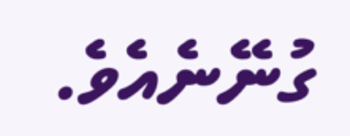ގުނޭނެއެވެ.